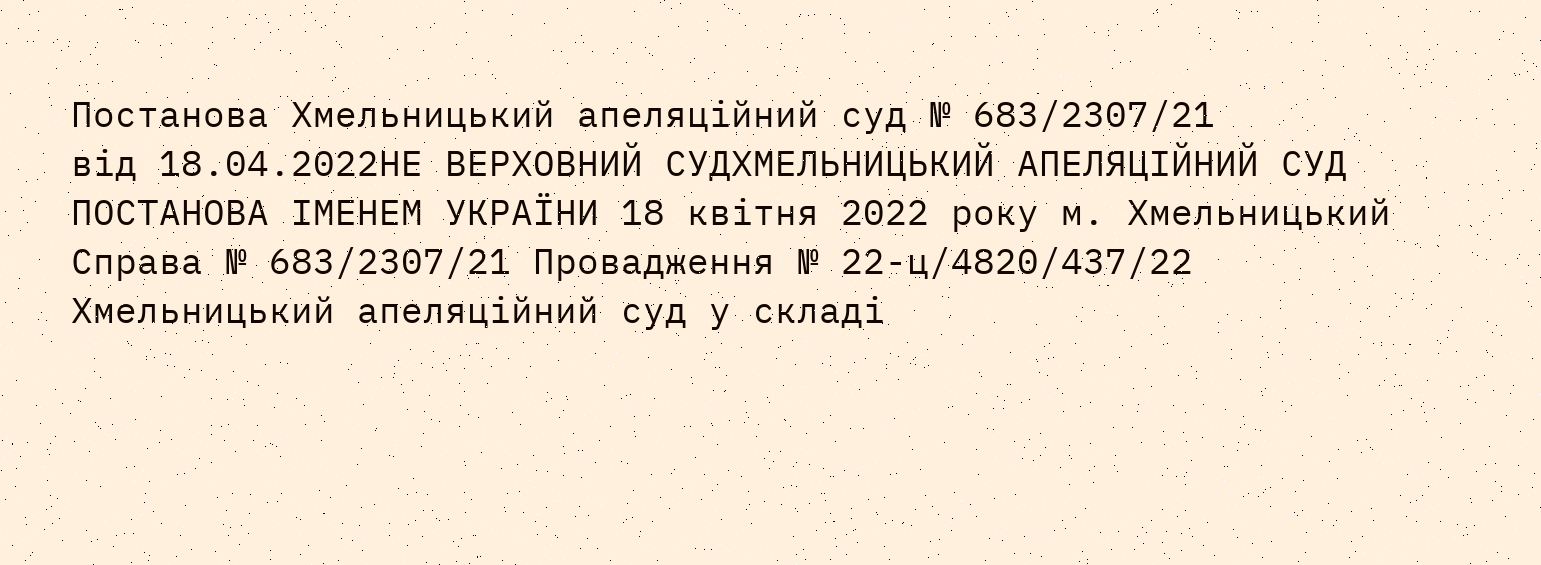Постанова Хмельницький апеляційний суд № 683/2307/21
від 18.04.2022НЕ ВЕРХОВНИЙ СУДХМЕЛЬНИЦЬКИЙ АПЕЛЯЦІЙНИЙ СУД ПОСТАНОВА ІМЕНЕМ УКРАЇНИ 18 квітня 2022 року м. Хмельницький Справа № 683/2307/21 Провадження № 22-ц/4820/437/22 Хмельницький апеляційний суд у складі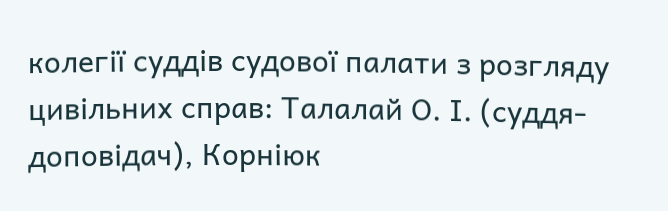колегії суддів судової палати з розгляду цивільних справ: Талалай О. І. (суддя-доповідач), Корніюк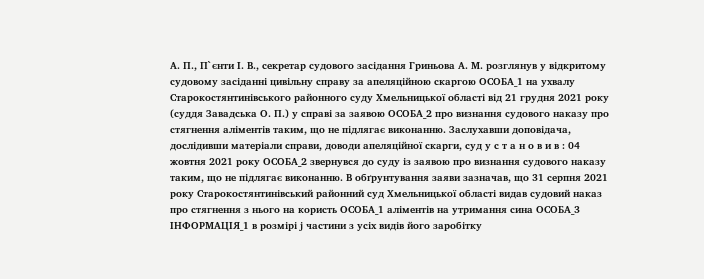А. П., П`єнти І. В., секретар судового засідання Гриньова А. М. розглянув у відкритому судовому засіданні цивільну справу за апеляційною скаргою ОСОБА_1 на ухвалу Старокостянтинівського районного суду Хмельницької області від 21 грудня 2021 року (суддя Завадська О. П.) у справі за заявою ОСОБА_2 про визнання судового наказу про стягнення аліментів таким, що не підлягає виконанню. Заслухавши доповідача, дослідивши матеріали справи, доводи апеляційної скарги, суд у с т а н о в и в : 04 жовтня 2021 року ОСОБА_2 звернувся до суду із заявою про визнання судового наказу таким, що не підлягає виконанню. В обґрунтування заяви зазначав, що 31 серпня 2021 року Старокостянтинівський районний суд Хмельницької області видав судовий наказ про стягнення з нього на користь ОСОБА_1 аліментів на утримання сина ОСОБА_3 ІНФОРМАЦІЯ_1 в розмірі ј частини з усіх видів його заробітку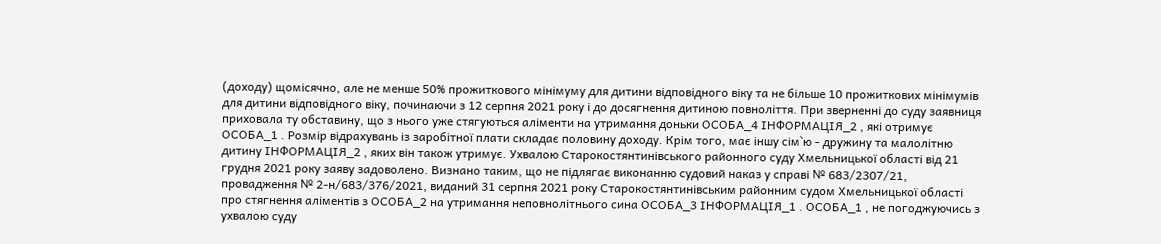(доходу) щомісячно, але не менше 50% прожиткового мінімуму для дитини відповідного віку та не більше 10 прожиткових мінімумів для дитини відповідного віку, починаючи з 12 серпня 2021 року і до досягнення дитиною повноліття. При зверненні до суду заявниця приховала ту обставину, що з нього уже стягуються аліменти на утримання доньки ОСОБА_4 ІНФОРМАЦІЯ_2 , які отримує ОСОБА_1 . Розмір відрахувань із заробітної плати складає половину доходу. Крім того, має іншу сім`ю - дружину та малолітню дитину ІНФОРМАЦІЯ_2 , яких він також утримує. Ухвалою Старокостянтинівського районного суду Хмельницької області від 21 грудня 2021 року заяву задоволено. Визнано таким, що не підлягає виконанню судовий наказ у справі № 683/2307/21, провадження № 2-н/683/376/2021, виданий 31 серпня 2021 року Старокостянтинівським районним судом Хмельницької області про стягнення аліментів з ОСОБА_2 на утримання неповнолітнього сина ОСОБА_3 ІНФОРМАЦІЯ_1 . ОСОБА_1 , не погоджуючись з ухвалою суду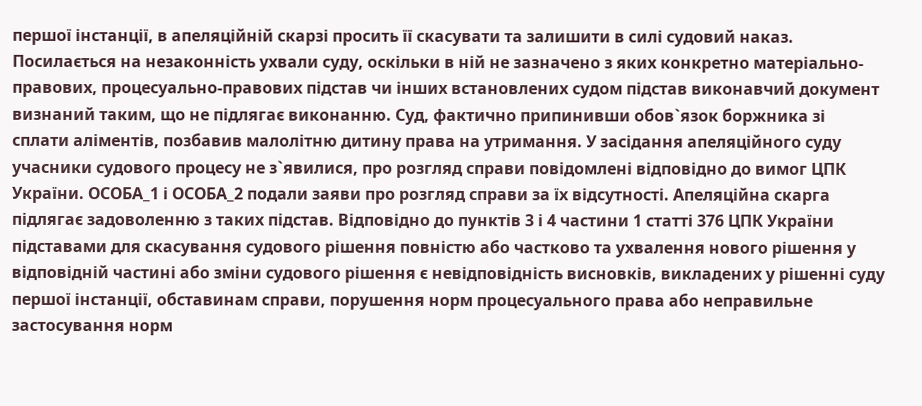першої інстанції, в апеляційній скарзі просить її скасувати та залишити в силі судовий наказ. Посилається на незаконність ухвали суду, оскільки в ній не зазначено з яких конкретно матеріально-правових, процесуально-правових підстав чи інших встановлених судом підстав виконавчий документ визнаний таким, що не підлягає виконанню. Суд, фактично припинивши обов`язок боржника зі сплати аліментів, позбавив малолітню дитину права на утримання. У засідання апеляційного суду учасники судового процесу не з`явилися, про розгляд справи повідомлені відповідно до вимог ЦПК України. ОСОБА_1 і ОСОБА_2 подали заяви про розгляд справи за їх відсутності. Апеляційна скарга підлягає задоволенню з таких підстав. Відповідно до пунктів 3 і 4 частини 1 статті 376 ЦПК України підставами для скасування судового рішення повністю або частково та ухвалення нового рішення у відповідній частині або зміни судового рішення є невідповідність висновків, викладених у рішенні суду першої інстанції, обставинам справи, порушення норм процесуального права або неправильне застосування норм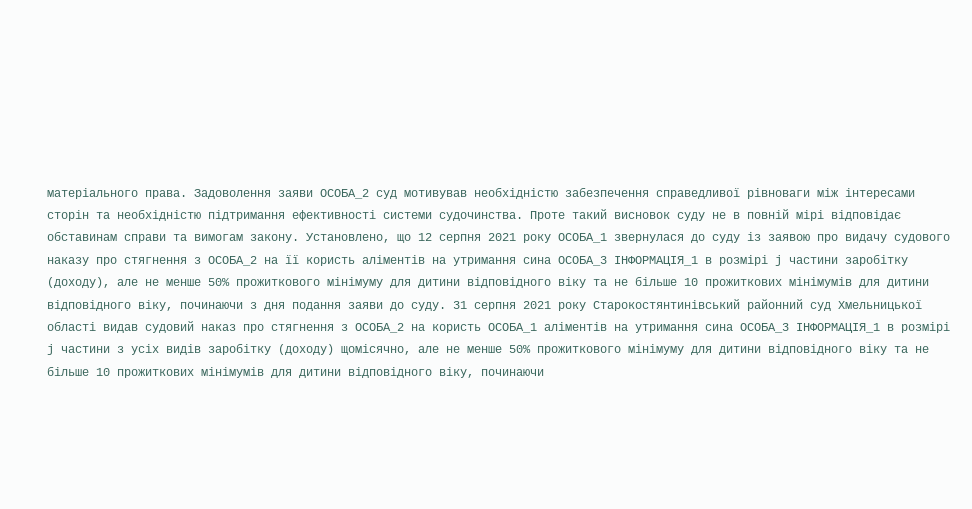матеріального права. Задоволення заяви ОСОБА_2 суд мотивував необхідністю забезпечення справедливої рівноваги між інтересами сторін та необхідністю підтримання ефективності системи судочинства. Проте такий висновок суду не в повній мірі відповідає обставинам справи та вимогам закону. Установлено, що 12 серпня 2021 року ОСОБА_1 звернулася до суду із заявою про видачу судового наказу про стягнення з ОСОБА_2 на її користь аліментів на утримання сина ОСОБА_3 ІНФОРМАЦІЯ_1 в розмірі ј частини заробітку (доходу), але не менше 50% прожиткового мінімуму для дитини відповідного віку та не більше 10 прожиткових мінімумів для дитини відповідного віку, починаючи з дня подання заяви до суду. 31 серпня 2021 року Старокостянтинівський районний суд Хмельницької області видав судовий наказ про стягнення з ОСОБА_2 на користь ОСОБА_1 аліментів на утримання сина ОСОБА_3 ІНФОРМАЦІЯ_1 в розмірі ј частини з усіх видів заробітку (доходу) щомісячно, але не менше 50% прожиткового мінімуму для дитини відповідного віку та не більше 10 прожиткових мінімумів для дитини відповідного віку, починаючи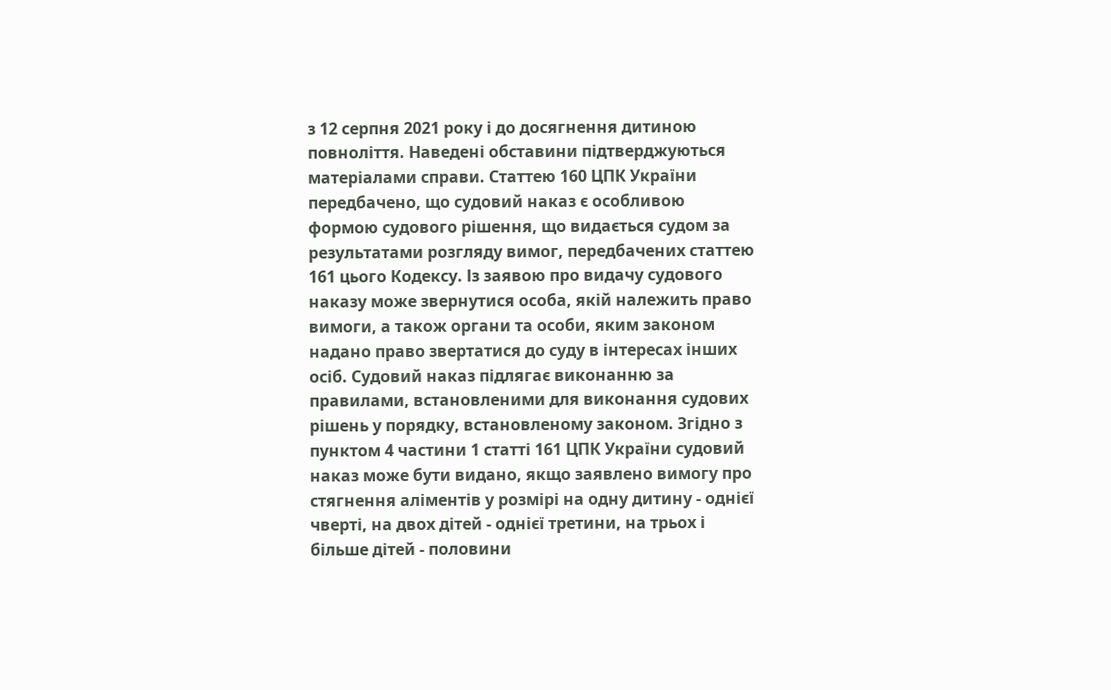з 12 серпня 2021 року і до досягнення дитиною повноліття. Наведені обставини підтверджуються матеріалами справи. Статтею 160 ЦПК України передбачено, що судовий наказ є особливою формою судового рішення, що видається судом за результатами розгляду вимог, передбачених статтею 161 цього Кодексу. Із заявою про видачу судового наказу може звернутися особа, якій належить право вимоги, а також органи та особи, яким законом надано право звертатися до суду в інтересах інших осіб. Судовий наказ підлягає виконанню за правилами, встановленими для виконання судових рішень у порядку, встановленому законом. Згідно з пунктом 4 частини 1 статті 161 ЦПК України судовий наказ може бути видано, якщо заявлено вимогу про стягнення аліментів у розмірі на одну дитину - однієї чверті, на двох дітей - однієї третини, на трьох і більше дітей - половини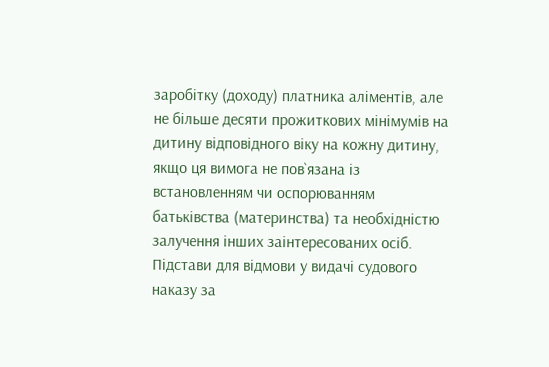заробітку (доходу) платника аліментів, але не більше десяти прожиткових мінімумів на дитину відповідного віку на кожну дитину, якщо ця вимога не пов`язана із встановленням чи оспорюванням батьківства (материнства) та необхідністю залучення інших заінтересованих осіб. Підстави для відмови у видачі судового наказу за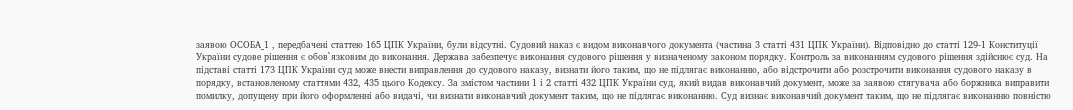заявою ОСОБА_1 , передбачені статтею 165 ЦПК України, були відсутні. Судовий наказ є видом виконавчого документа (частина 3 статті 431 ЦПК України). Відповідно до статті 129-1 Конституції України судове рішення є обов`язковим до виконання. Держава забезпечує виконання судового рішення у визначеному законом порядку. Контроль за виконанням судового рішення здійснює суд. На підставі статті 173 ЦПК України суд може внести виправлення до судового наказу, визнати його таким, що не підлягає виконанню, або відстрочити або розстрочити виконання судового наказу в порядку, встановленому статтями 432, 435 цього Кодексу. За змістом частини 1 і 2 статті 432 ЦПК України суд, який видав виконавчий документ, може за заявою стягувача або боржника виправити помилку, допущену при його оформленні або видачі, чи визнати виконавчий документ таким, що не підлягає виконанню. Суд визнає виконавчий документ таким, що не підлягає виконанню повністю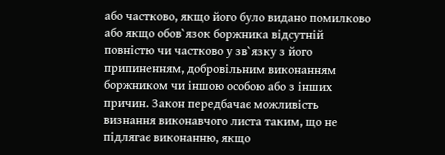або частково, якщо його було видано помилково або якщо обов`язок боржника відсутній повністю чи частково у зв`язку з його припиненням, добровільним виконанням боржником чи іншою особою або з інших причин. Закон передбачає можливість визнання виконавчого листа таким, що не підлягає виконанню, якщо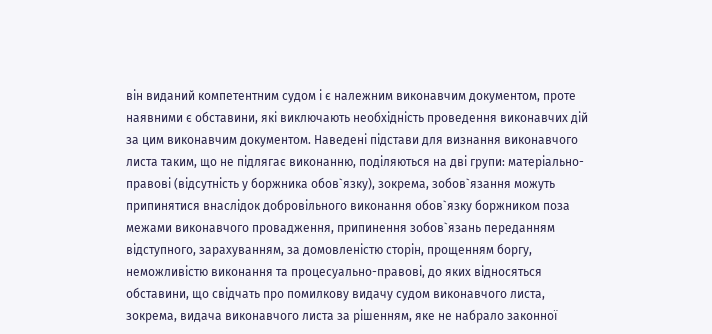він виданий компетентним судом і є належним виконавчим документом, проте наявними є обставини, які виключають необхідність проведення виконавчих дій за цим виконавчим документом. Наведені підстави для визнання виконавчого листа таким, що не підлягає виконанню, поділяються на дві групи: матеріально-правові (відсутність у боржника обов`язку), зокрема, зобов`язання можуть припинятися внаслідок добровільного виконання обов`язку боржником поза межами виконавчого провадження, припинення зобов`язань переданням відступного, зарахуванням, за домовленістю сторін, прощенням боргу, неможливістю виконання та процесуально-правові, до яких відносяться обставини, що свідчать про помилкову видачу судом виконавчого листа, зокрема, видача виконавчого листа за рішенням, яке не набрало законної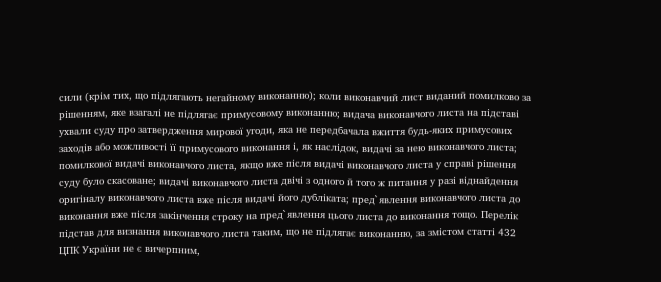сили (крім тих, що підлягають негайному виконанню); коли виконавчий лист виданий помилково за рішенням, яке взагалі не підлягає примусовому виконанню; видача виконавчого листа на підставі ухвали суду про затвердження мирової угоди, яка не передбачала вжиття будь-яких примусових заходів або можливості її примусового виконання і, як наслідок, видачі за нею виконавчого листа; помилкової видачі виконавчого листа, якщо вже після видачі виконавчого листа у справі рішення суду було скасоване; видачі виконавчого листа двічі з одного й того ж питання у разі віднайдення оригіналу виконавчого листа вже після видачі його дубліката; пред`явлення виконавчого листа до виконання вже після закінчення строку на пред`явлення цього листа до виконання тощо. Перелік підстав для визнання виконавчого листа таким, що не підлягає виконанню, за змістом статті 432 ЦПК України не є вичерпним,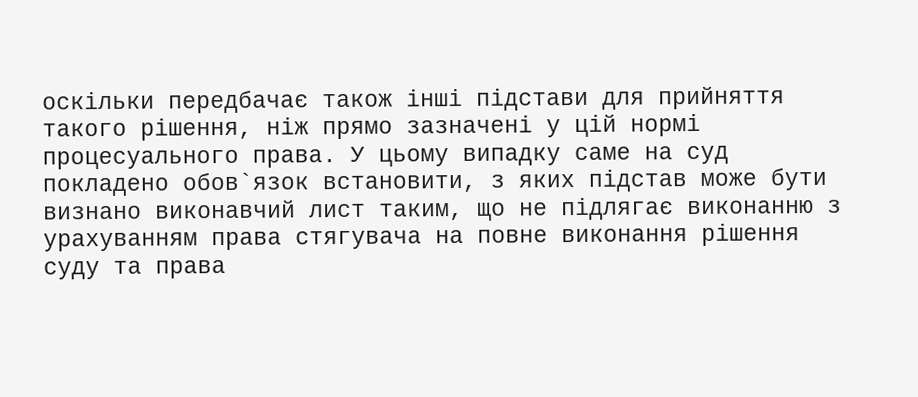оскільки передбачає також інші підстави для прийняття такого рішення, ніж прямо зазначені у цій нормі процесуального права. У цьому випадку саме на суд покладено обов`язок встановити, з яких підстав може бути визнано виконавчий лист таким, що не підлягає виконанню з урахуванням права стягувача на повне виконання рішення суду та права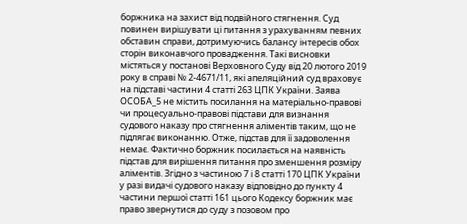боржника на захист від подвійного стягнення. Суд повинен вирішувати ці питання з урахуванням певних обставин справи, дотримуючись балансу інтересів обох сторін виконавчого провадження. Такі висновки містяться у постанові Верховного Суду від 20 лютого 2019 року в справі № 2-4671/11, які апеляційний суд враховує на підставі частини 4 статті 263 ЦПК України. Заява ОСОБА_5 не містить посилання на матеріально-правові чи процесуально-правові підстави для визнання судового наказу про стягнення аліментів таким, що не підлягає виконанню. Отже, підстав для її задоволення немає. Фактично боржник посилається на наявність підстав для вирішення питання про зменшення розміру аліментів. Згідно з частиною 7 і 8 статті 170 ЦПК України у разі видачі судового наказу відповідно до пункту 4 частини першої статті 161 цього Кодексу боржник має право звернутися до суду з позовом про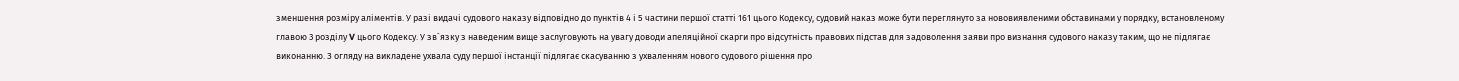зменшення розміру аліментів. У разі видачі судового наказу відповідно до пунктів 4 і 5 частини першої статті 161 цього Кодексу, судовий наказ може бути переглянуто за нововиявленими обставинами у порядку, встановленому главою 3 розділу V цього Кодексу. У зв`язку з наведеним вище заслуговують на увагу доводи апеляційної скарги про відсутність правових підстав для задоволення заяви про визнання судового наказу таким, що не підлягає виконанню. З огляду на викладене ухвала суду першої інстанції підлягає скасуванню з ухваленням нового судового рішення про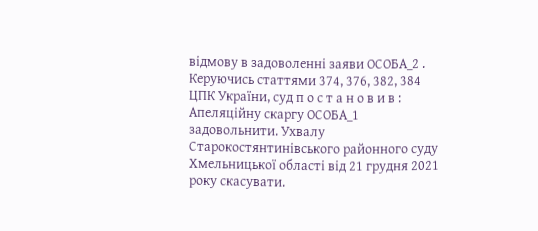відмову в задоволенні заяви ОСОБА_2 . Керуючись статтями 374, 376, 382, 384 ЦПК України, суд п о с т а н о в и в : Апеляційну скаргу ОСОБА_1 задовольнити. Ухвалу Старокостянтинівського районного суду Хмельницької області від 21 грудня 2021 року скасувати.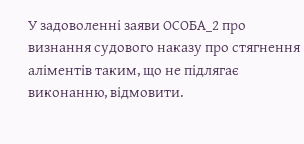У задоволенні заяви ОСОБА_2 про визнання судового наказу про стягнення аліментів таким, що не підлягає виконанню, відмовити.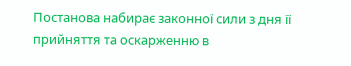Постанова набирає законної сили з дня її прийняття та оскарженню в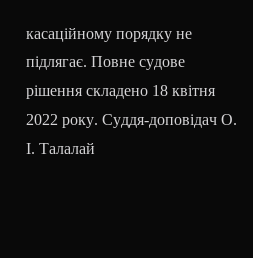касаційному порядку не підлягає. Повне судове рішення складено 18 квітня 2022 року. Суддя-доповідач О. І. Талалай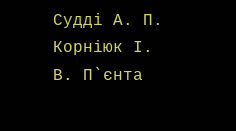Судді А. П. Корніюк І. В. П`єнта